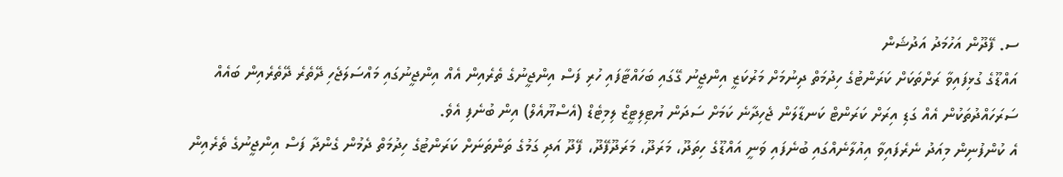ސ. ފޭދޫން އަހުމަދު އަދުޝަން
އައްޑޫގެ ގުޅިފައިވާ ރަށްތަކަށް ކަރަންޓުގެ ހިދުމަތް ދިނުމަށް މަރުކަޒީ އިންޖީނު ގޭގައި ބަހައްޓާފައި ހުރި ފަސް އިންޖީނުގެ ތެރެއިން އެއް އިންޖީނުގައި މައްސަލަޖެހި ދޭތެރެ ދޭތެރެއިން ބައެއް ސަރަހައްދުތަކުން އެއް ގަޑި އިރަށް ކަރަންޓް ކަނޑާލަން ޖެހިދާނެ ކަމަށް ސަދަން ޔުޓިލިޓީޒް ލިމިޓެޑް (އެސްޔޫއެލް) އިން ބުނެފި އެވެ.
އެ ކުންފުނިން މިއަދު ނެރެފައިވާ އިއުލާނެއްގައި ބުނެފައި ވަނީ އައްޑޫގެ ހިތަދޫ، މަރަދޫ، މަރަދޫފޭދޫ، ފޭދޫ އަދި ގަމުގެ ތަންތަނަށް ކަރަންޓުގެ ހިދުމަތް ދެމުން ގެންދާ ފަސް އިންޖީނުގެ ތެރެއިން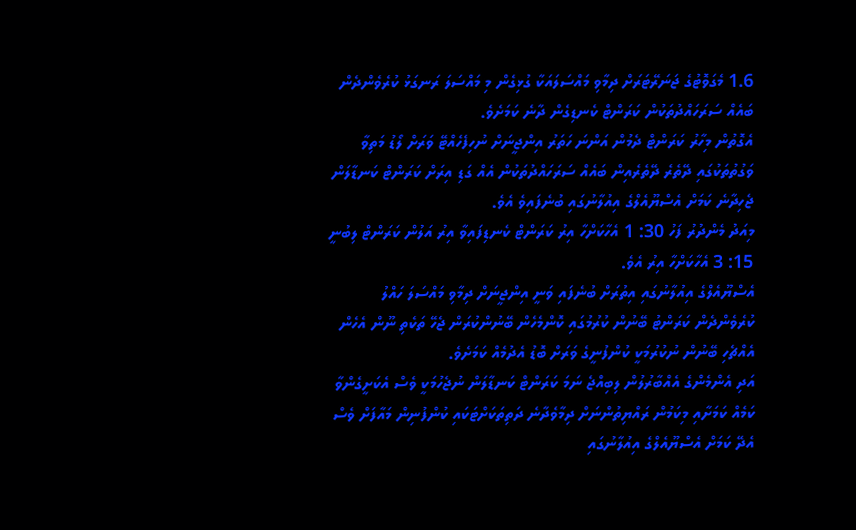1.6 މެގަވޮޓުގެ ޖަނަރޭޓަރަށް ދިމާވި މައްސަލައަކާ ގުޅިގެން މި މައްސަލަ ރަނގަޅު ކުރެވެންދެން ބައެއް ސަރަހައްދުތަކުން ކަރަންޓް ކެނޑިގެން ދާނެ ކަމަށެވެ.
އެގޮތުން މިހާރު ކަރަންޓް ދެމުން އަންނަ ހަތަރު އިންޖީނަށް ނުހިފެހެއްޓޭ ވަރަށް ލޯޑު މަތިވާ ވަގުތުތަކުގައި ދޭތެރެ ދޭތެރެއިން ބައެއް ސަރަހައްދުތަކުން އެއް ގަޑި އިރަށް ކަރަންޓް ކަނޑާލަން ޖެހިދާނެ ކަމަށް އެސްޔޫއެލްގެ އިއުލާނުގައި ބުނެފައިވެ އެވެ.
މިއަދު މެންދުރު ފަހު 30: 1 އެހާކަށްހާ އިރު ކަރަންޓް ކެނޑިފައިވާ އިރު އަލުން ކަރަންޓް ލިބުނީ 15: 3 އެހާކަށްހާ އިރު އެވެ.
އެސްޔޫއެލްގެ އިއުލާނުގައި އިތުރަށް ބުނެފައި ވަނީ އިންޖީނަށް ދިމާވި މައްސަލަ ހައްލު ކުރެވެންދެން ކަރަންޓު ބޭނުން ކުރުމުގައި ކޮންމެހެން ބޭނުންކުރަން ޖެހޭ ތަކެތި ނޫން އެހެން އެއްޗެހި ބޭނުން ނުކުރުމަކީ ކުންފުނީގެ ވަރަށް ބޮޑު އެދުމެއް ކަމަށެވެ.
އަދި އެންމެންގެ އެއްބާރުލުން ލިބިއްޖެ ނަމަ ކަރަންޓް ކަނޑާލަން ނުޖެހުމަކީ ވެސް އެކަށީގެންވާ ކަމެއް ކަމަށާއި މިކަމުން ރައްޔިތުންނަށް ދިމާވެދާނެ ދަތިތަކަށްޓަކައި ކުންފުނިން މައާފަށް ވެސް އެދޭ ކަމަށް އެސްޔޫއެލްގެ އިއުލާނުގައި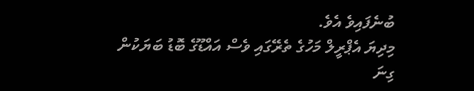ބުނެފައިވެ އެވެ.
މިދިޔަ އެޕްރީލް މަހުގެ ތެރޭގައި ވެސް އައްޑޫގެ ބޮޑު ބަޔަކުން ގިނަ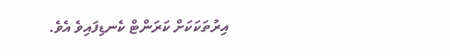އިރުތަކަކަށް ކަރަންޓް ކެނޑިފައިވެ އެވެ.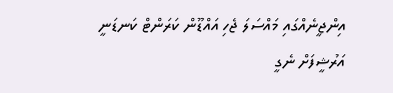އިންޖީނެއްގައި މައްސަލަ ޖެހި އައްޑޫން ކަރަންޓް ކަނޑަނީ
އަރުޝީފަށް ނެގީ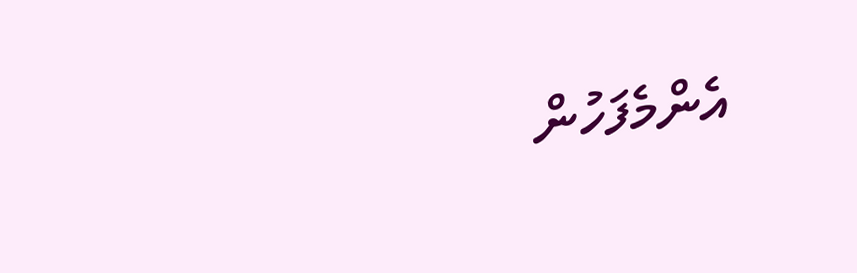އެންމެފަހުން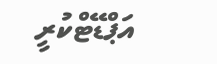އަޕްޑޭޓްކުރީ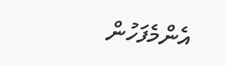އެންމެފަހުން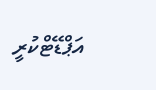އަޕްޑޭޓްކުރީ